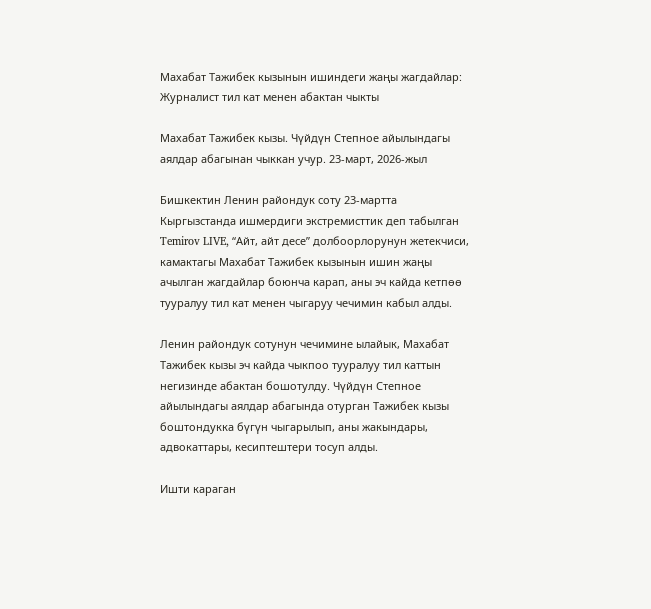Махабат Тажибек кызынын ишиндеги жаңы жагдайлар: Журналист тил кат менен абактан чыкты

Махабат Тажибек кызы. Чүйдүн Степное айылындагы аялдар абагынан чыккан учур. 23-март, 2026-жыл

Бишкектин Ленин райондук соту 23-мартта Кыргызстанда ишмердиги экстремисттик деп табылган Temirov LIVE, “Айт, айт десе” долбоорлорунун жетекчиси, камактагы Махабат Тажибек кызынын ишин жаңы ачылган жагдайлар боюнча карап, аны эч кайда кетпөө тууралуу тил кат менен чыгаруу чечимин кабыл алды.

Ленин райондук сотунун чечимине ылайык, Махабат Тажибек кызы эч кайда чыкпоо тууралуу тил каттын негизинде абактан бошотулду. Чүйдүн Степное айылындагы аялдар абагында отурган Тажибек кызы боштондукка бүгүн чыгарылып, аны жакындары, адвокаттары, кесиптештери тосуп алды.

Ишти караган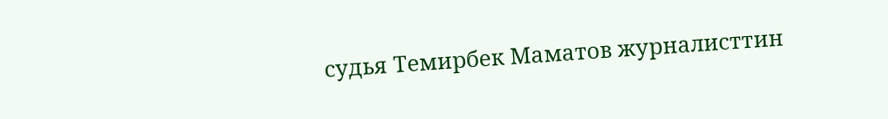судья Темирбек Маматов журналисттин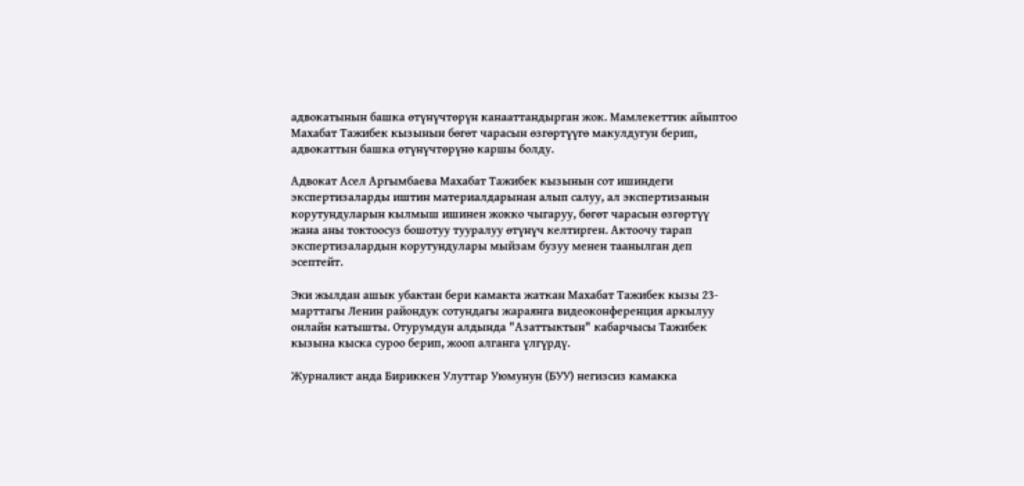адвокатынын башка өтүнүчтөрүн канааттандырган жок. Мамлекеттик айыптоо Махабат Тажибек кызынын бөгөт чарасын өзгөртүүгө макулдугун берип, адвокаттын башка өтүнүчтөрүнө каршы болду.

Адвокат Асел Аргымбаева Махабат Тажибек кызынын сот ишиндеги экспертизаларды иштин материалдарынан алып салуу, ал экспертизанын корутундуларын кылмыш ишинен жокко чыгаруу, бөгөт чарасын өзгөртүү жана аны токтоосуз бошотуу тууралуу өтүнүч келтирген. Актоочу тарап экспертизалардын корутундулары мыйзам бузуу менен таанылган деп эсептейт.

Эки жылдан ашык убактан бери камакта жаткан Махабат Тажибек кызы 23-марттагы Ленин райондук сотундагы жараянга видеоконференция аркылуу онлайн катышты. Отурумдун алдында "Азаттыктын" кабарчысы Тажибек кызына кыска суроо берип, жооп алганга үлгүрдү.

Журналист анда Бириккен Улуттар Уюмунун (БУУ) негизсиз камакка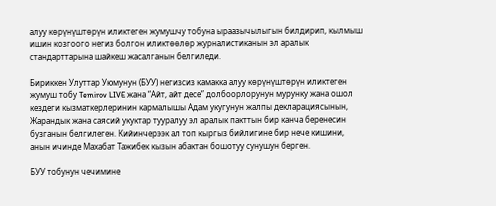алуу көрүнүштөрүн иликтеген жумушчу тобуна ыраазычылыгын билдирип, кылмыш ишин козгоого негиз болгон иликтөөлөр журналистиканын эл аралык стандарттарына шайкеш жасалганын белгиледи.

Бириккен Улуттар Уюмунун (БУУ) негизсиз камакка алуу көрүнүштөрүн иликтеген жумуш тобу Temirov LIVE жана “Айт, айт десе” долбоорлорунун мурунку жана ошол кездеги кызматкерлеринин кармалышы Адам укугунун жалпы декларациясынын, Жарандык жана саясий укуктар тууралуу эл аралык пакттын бир канча беренесин бузганын белгилеген. Кийинчерээк ал топ кыргыз бийлигине бир нече кишини, анын ичинде Махабат Тажибек кызын абактан бошотуу сунушун берген.

БУУ тобунун чечимине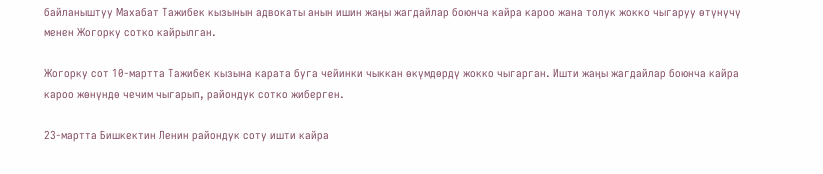байланыштуу Махабат Тажибек кызынын адвокаты анын ишин жаңы жагдайлар боюнча кайра кароо жана толук жокко чыгаруу өтүнүчү менен Жогорку сотко кайрылган.

Жогорку сот 10-мартта Тажибек кызына карата буга чейинки чыккан өкүмдөрдү жокко чыгарган. Ишти жаңы жагдайлар боюнча кайра кароо жөнүндө чечим чыгарып, райондук сотко жиберген.

23-мартта Бишкектин Ленин райондук соту ишти кайра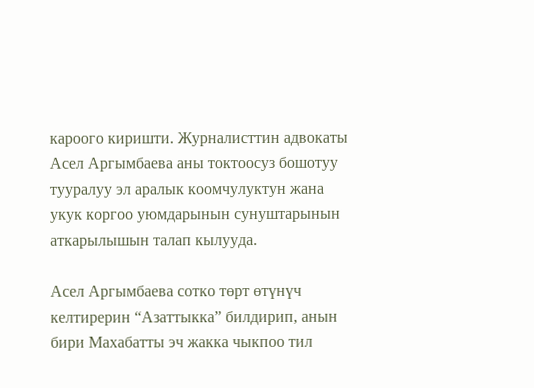кароого киришти. Журналисттин адвокаты Асел Аргымбаева аны токтоосуз бошотуу тууралуу эл аралык коомчулуктун жана укук коргоо уюмдарынын сунуштарынын аткарылышын талап кылууда.

Асел Аргымбаева сотко төрт өтүнүч келтирерин “Азаттыкка” билдирип, анын бири Махабатты эч жакка чыкпоо тил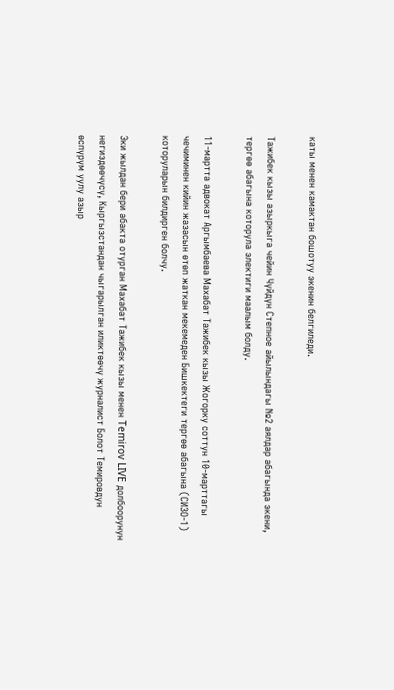каты менен камактан бошотуу экенин белгиледи.

Тажибек кызы азыркыга чейин Чүйдүн Степное айылындагы №2 аялдар абагында экени, тергөө абагына которула электиги маалым болду.

11-мартта адвокат Аргымбаева Махабат Тажибек кызы Жогорку соттун 10-марттагы чечиминен кийин жазасын өтөп жаткан мекемеден Бишкектеги тергөө абагына (СИЗО-1) которуларын билдирген болчу.

Эки жылдан бери абакта отурган Махабат Тажибек кызы менен Temirov LIVE долбоорунун негиздөөчүсү, Кыргызстандан чыгарылган иликтөөчү журналист Болот Темировдун өспүрүм уулу азыр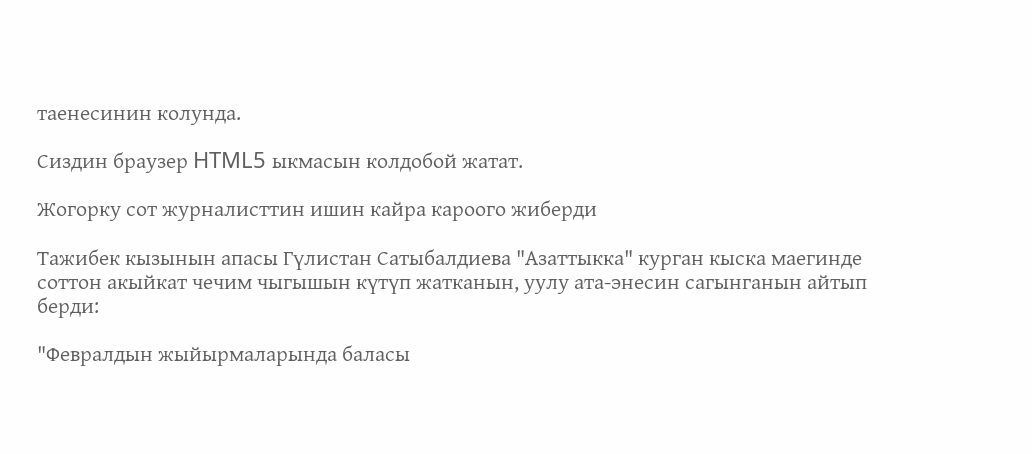таенесинин колунда.

Сиздин браузер HTML5 ыкмасын колдобой жатат.

Жогорку сот журналисттин ишин кайра кароого жиберди

Тажибек кызынын апасы Гүлистан Сатыбалдиева "Азаттыкка" курган кыска маегинде соттон акыйкат чечим чыгышын күтүп жатканын, уулу ата-энесин сагынганын айтып берди:

"Февралдын жыйырмаларында баласы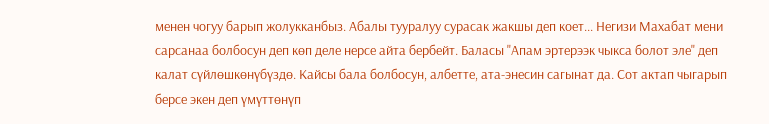менен чогуу барып жолукканбыз. Абалы тууралуу сурасак жакшы деп коет... Негизи Махабат мени сарсанаа болбосун деп көп деле нерсе айта бербейт. Баласы "Апам эртерээк чыкса болот эле" деп калат сүйлөшкөнүбүздө. Кайсы бала болбосун, албетте, ата-энесин сагынат да. Сот актап чыгарып берсе экен деп үмүттөнүп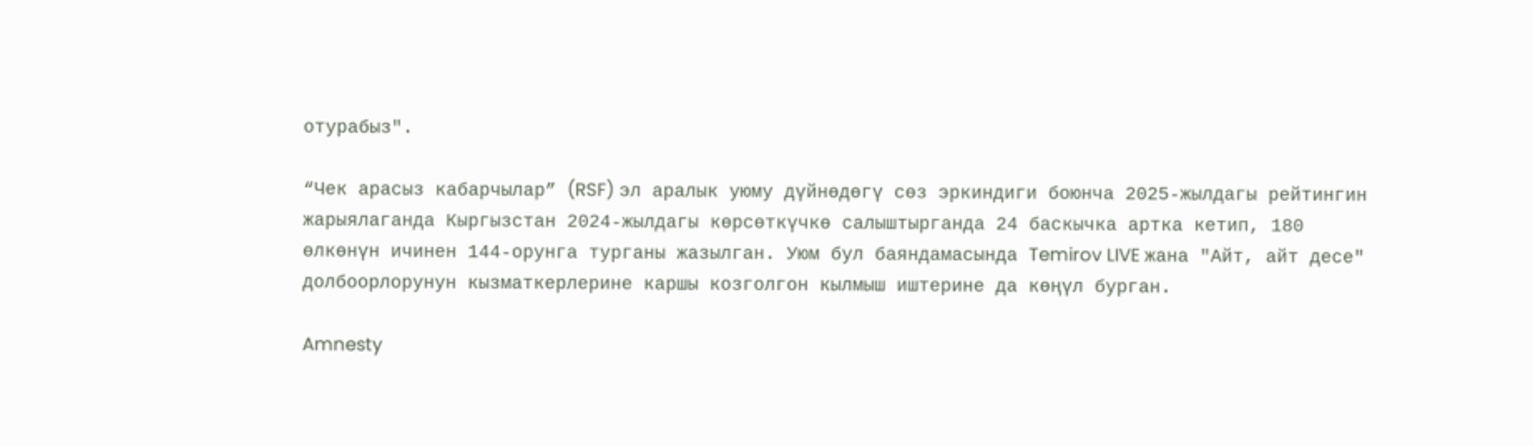отурабыз".

“Чек арасыз кабарчылар” (RSF) эл аралык уюму дүйнөдөгү сөз эркиндиги боюнча 2025-жылдагы рейтингин жарыялаганда Кыргызстан 2024-жылдагы көрсөткүчкө салыштырганда 24 баскычка артка кетип, 180 өлкөнүн ичинен 144-орунга турганы жазылган. Уюм бул баяндамасында Temirov LIVE жана "Айт, айт десе" долбоорлорунун кызматкерлерине каршы козголгон кылмыш иштерине да көңүл бурган.

Amnesty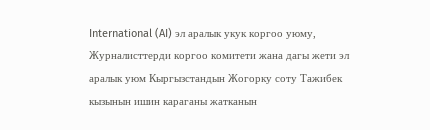International (AI) эл аралык укук коргоо уюму, Журналисттерди коргоо комитети жана дагы жети эл аралык уюм Кыргызстандын Жогорку соту Тажибек кызынын ишин караганы жатканын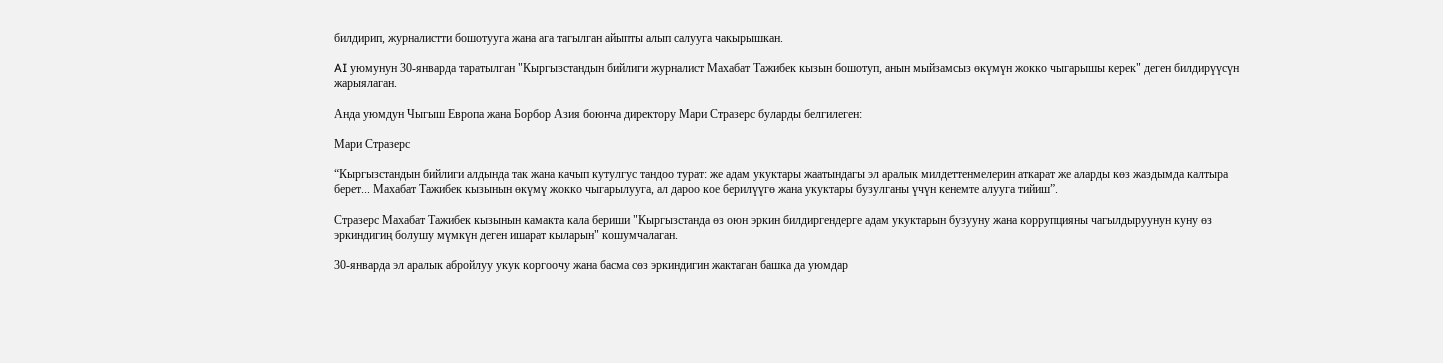билдирип, журналистти бошотууга жана ага тагылган айыпты алып салууга чакырышкан.

AI уюмунун 30-январда таратылган "Кыргызстандын бийлиги журналист Махабат Тажибек кызын бошотуп, анын мыйзамсыз өкүмүн жокко чыгарышы керек" деген билдирүүсүн жарыялаган.

Анда уюмдун Чыгыш Европа жана Борбор Азия боюнча директору Мари Стразерс буларды белгилеген:

Мари Стразерс

“Кыргызстандын бийлиги алдында так жана качып кутулгус тандоо турат: же адам укуктары жаатындагы эл аралык милдеттенмелерин аткарат же аларды көз жаздымда калтыра берет... Махабат Тажибек кызынын өкүмү жокко чыгарылууга, ал дароо кое берилүүгө жана укуктары бузулганы үчүн кенемте алууга тийиш”.

Стразерс Махабат Тажибек кызынын камакта кала бериши "Кыргызстанда өз оюн эркин билдиргендерге адам укуктарын бузууну жана коррупцияны чагылдыруунун куну өз эркиндигиң болушу мүмкүн деген ишарат кыларын" кошумчалаган.

30-январда эл аралык абройлуу укук коргоочу жана басма сөз эркиндигин жактаган башка да уюмдар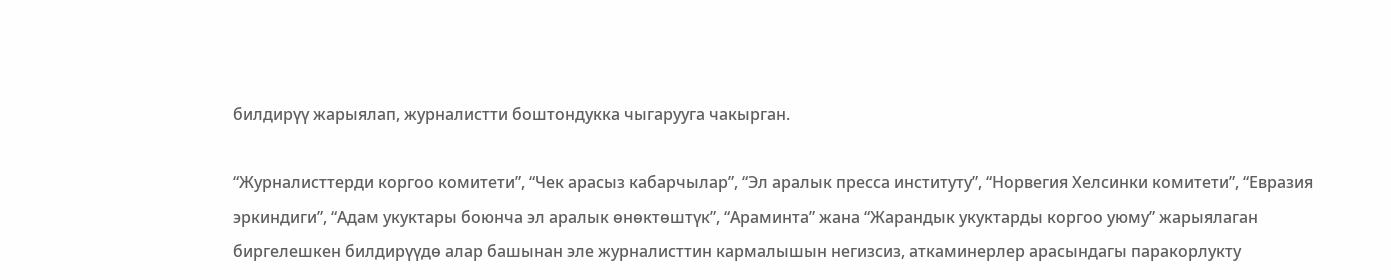билдирүү жарыялап, журналистти боштондукка чыгарууга чакырган.

“Журналисттерди коргоо комитети”, “Чек арасыз кабарчылар”, “Эл аралык пресса институту”, “Норвегия Хелсинки комитети”, “Евразия эркиндиги”, “Адам укуктары боюнча эл аралык өнөктөштүк”, “Араминта” жана “Жарандык укуктарды коргоо уюму” жарыялаган биргелешкен билдирүүдө алар башынан эле журналисттин кармалышын негизсиз, аткаминерлер арасындагы паракорлукту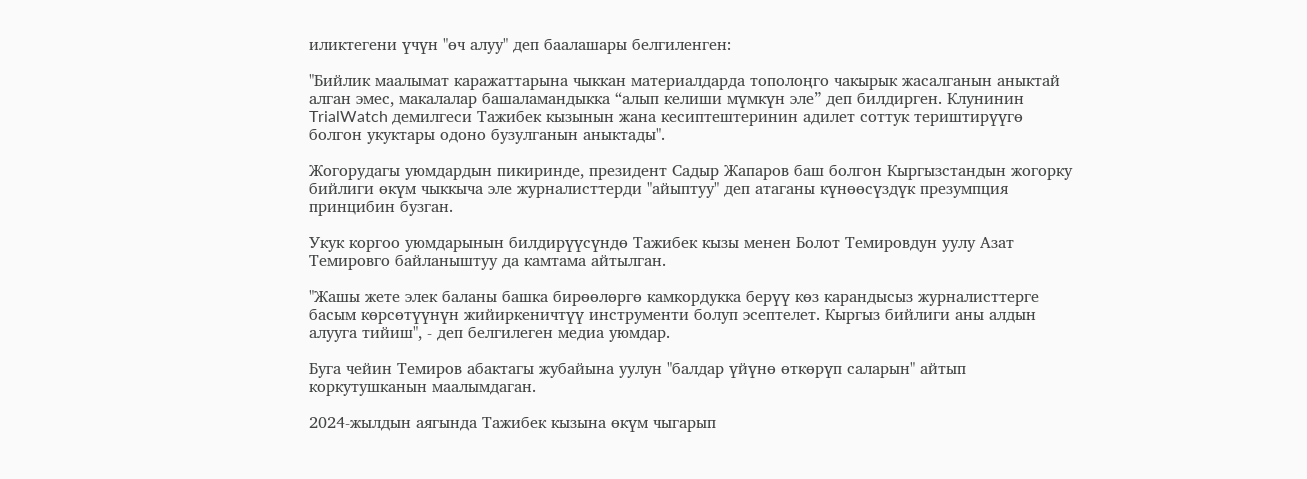иликтегени үчүн "өч алуу" деп баалашары белгиленген:

"Бийлик маалымат каражаттарына чыккан материалдарда тополоңго чакырык жасалганын аныктай алган эмес, макалалар башаламандыкка “алып келиши мүмкүн эле” деп билдирген. Клунинин TrialWatch демилгеси Тажибек кызынын жана кесиптештеринин адилет соттук териштирүүгө болгон укуктары одоно бузулганын аныктады".

Жогорудагы уюмдардын пикиринде, президент Садыр Жапаров баш болгон Кыргызстандын жогорку бийлиги өкүм чыккыча эле журналисттерди "айыптуу" деп атаганы күнөөсүздүк презумпция принцибин бузган.

Укук коргоо уюмдарынын билдирүүсүндө Тажибек кызы менен Болот Темировдун уулу Азат Темировго байланыштуу да камтама айтылган.

"Жашы жете элек баланы башка бирөөлөргө камкордукка берүү көз карандысыз журналисттерге басым көрсөтүүнүн жийиркеничтүү инструменти болуп эсептелет. Кыргыз бийлиги аны алдын алууга тийиш", - деп белгилеген медиа уюмдар.

Буга чейин Темиров абактагы жубайына уулун "балдар үйүнө өткөрүп саларын" айтып коркутушканын маалымдаган.

2024-жылдын аягында Тажибек кызына өкүм чыгарып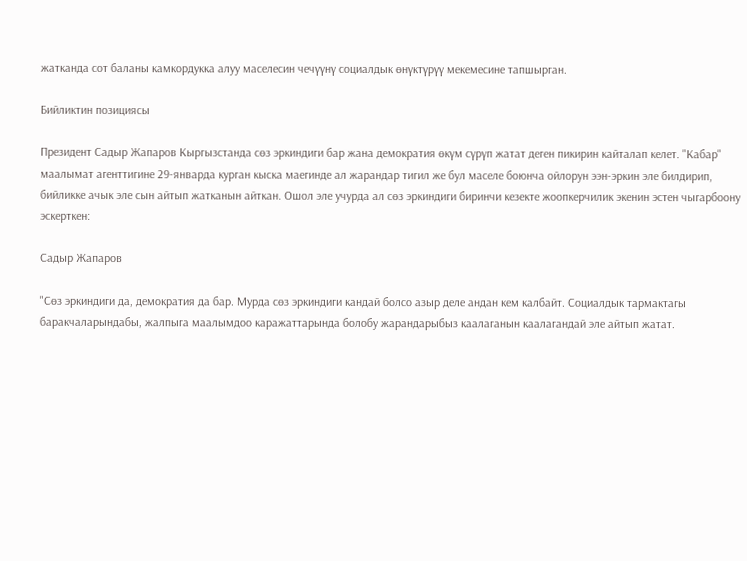жатканда сот баланы камкордукка алуу маселесин чечүүнү социалдык өнүктүрүү мекемесине тапшырган.

Бийликтин позициясы

Президент Садыр Жапаров Кыргызстанда сөз эркиндиги бар жана демократия өкүм сүрүп жатат деген пикирин кайталап келет. "Кабар" маалымат агенттигине 29-январда курган кыска маегинде ал жарандар тигил же бул маселе боюнча ойлорун ээн-эркин эле билдирип, бийликке ачык эле сын айтып жатканын айткан. Ошол эле учурда ал сөз эркиндиги биринчи кезекте жоопкерчилик экенин эстен чыгарбоону эскерткен:

Садыр Жапаров

"Сөз эркиндиги да, демократия да бар. Мурда сөз эркиндиги кандай болсо азыр деле андан кем калбайт. Социалдык тармактагы баракчаларындабы, жалпыга маалымдоо каражаттарында болобу жарандарыбыз каалаганын каалагандай эле айтып жатат.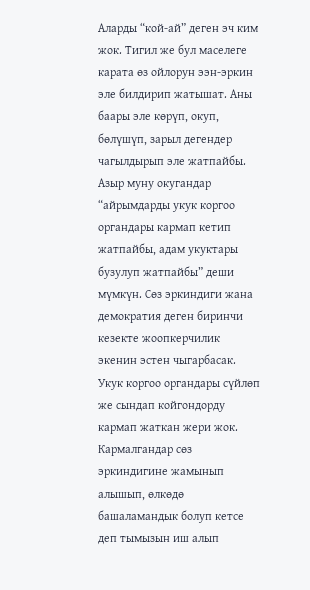Аларды “кой-ай” деген эч ким жок. Тигил же бул маселеге карата өз ойлорун ээн-эркин эле билдирип жатышат. Аны баары эле көрүп, окуп, бөлүшүп, зарыл дегендер чагылдырып эле жатпайбы. Азыр муну окугандар “айрымдарды укук коргоо органдары кармап кетип жатпайбы, адам укуктары бузулуп жатпайбы” деши мүмкүн. Сөз эркиндиги жана демократия деген биринчи кезекте жоопкерчилик экенин эстен чыгарбасак. Укук коргоо органдары сүйлөп же сындап койгондорду кармап жаткан жери жок. Кармалгандар сөз эркиндигине жамынып алышып, өлкөдө башаламандык болуп кетсе деп тымызын иш алып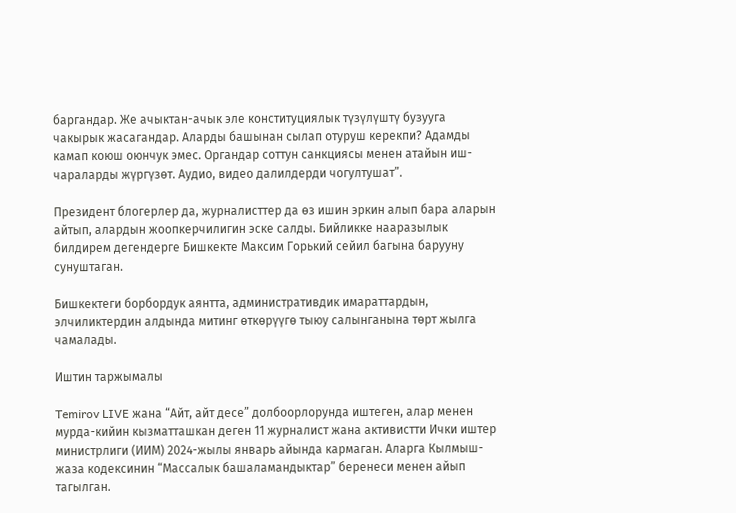баргандар. Же ачыктан-ачык эле конституциялык түзүлүштү бузууга чакырык жасагандар. Аларды башынан сылап отуруш керекпи? Адамды камап коюш оюнчук эмес. Органдар соттун санкциясы менен атайын иш-чараларды жүргүзөт. Аудио, видео далилдерди чогултушат”.

Президент блогерлер да, журналисттер да өз ишин эркин алып бара аларын айтып, алардын жоопкерчилигин эске салды. Бийликке нааразылык билдирем дегендерге Бишкекте Максим Горький сейил багына барууну сунуштаган.

Бишкектеги борбордук аянтта, административдик имараттардын, элчиликтердин алдында митинг өткөрүүгө тыюу салынганына төрт жылга чамалады.

Иштин таржымалы

Temirov LIVE жана “Айт, айт десе” долбоорлорунда иштеген, алар менен мурда-кийин кызматташкан деген 11 журналист жана активистти Ички иштер министрлиги (ИИМ) 2024-жылы январь айында кармаган. Аларга Кылмыш-жаза кодексинин “Массалык башаламандыктар” беренеси менен айып тагылган.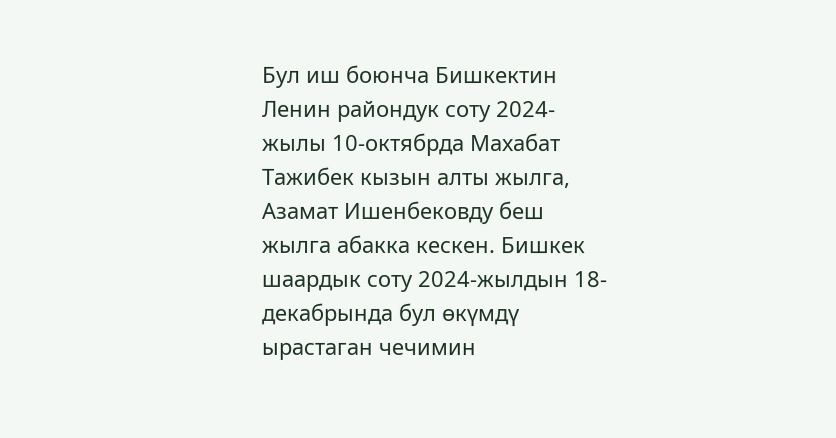Бул иш боюнча Бишкектин Ленин райондук соту 2024-жылы 10-октябрда Махабат Тажибек кызын алты жылга, Азамат Ишенбековду беш жылга абакка кескен. Бишкек шаардык соту 2024-жылдын 18-декабрында бул өкүмдү ырастаган чечимин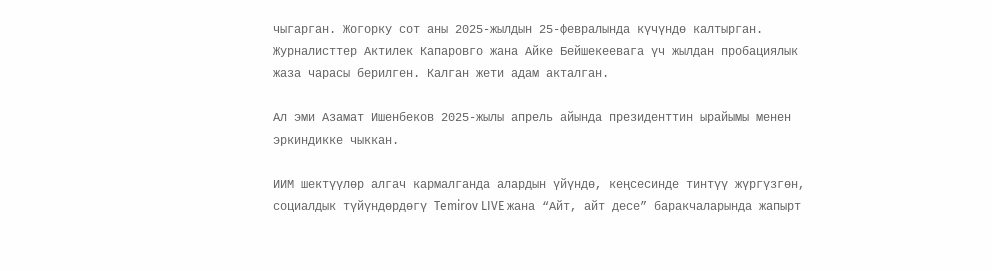чыгарган. Жогорку сот аны 2025-жылдын 25-февралында күчүндө калтырган. Журналисттер Актилек Капаровго жана Айке Бейшекеевага үч жылдан пробациялык жаза чарасы берилген. Калган жети адам акталган.

Ал эми Азамат Ишенбеков 2025-жылы апрель айында президенттин ырайымы менен эркиндикке чыккан.

ИИМ шектүүлөр алгач кармалганда алардын үйүндө, кеңсесинде тинтүү жүргүзгөн, социалдык түйүндөрдөгү Temirov LIVE жана “Айт, айт десе” баракчаларында жапырт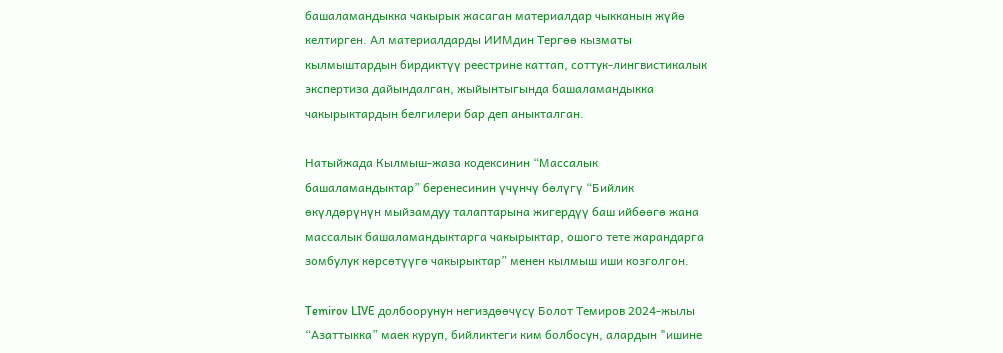башаламандыкка чакырык жасаган материалдар чыкканын жүйө келтирген. Ал материалдарды ИИМдин Тергөө кызматы кылмыштардын бирдиктүү реестрине каттап, соттук-лингвистикалык экспертиза дайындалган, жыйынтыгында башаламандыкка чакырыктардын белгилери бар деп аныкталган.

Натыйжада Кылмыш-жаза кодексинин “Массалык башаламандыктар” беренесинин үчүнчү бөлүгү “Бийлик өкүлдөрүнүн мыйзамдуу талаптарына жигердүү баш ийбөөгө жана массалык башаламандыктарга чакырыктар, ошого тете жарандарга зомбулук көрсөтүүгө чакырыктар” менен кылмыш иши козголгон.

Temirov LIVE долбоорунун негиздөөчүсү Болот Темиров 2024-жылы “Азаттыкка” маек куруп, бийликтеги ким болбосун, алардын "ишине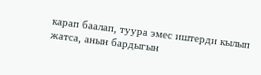карап баалап, туура эмес иштерди кылып жатса, анын бардыгын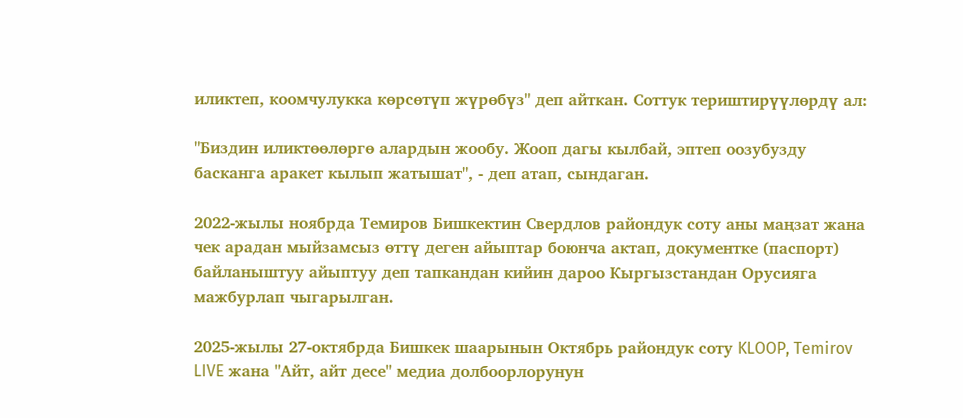иликтеп, коомчулукка көрсөтүп жүрөбүз" деп айткан. Соттук териштирүүлөрдү ал:

"Биздин иликтөөлөргө алардын жообу. Жооп дагы кылбай, эптеп оозубузду басканга аракет кылып жатышат", - деп атап, сындаган.

2022-жылы ноябрда Темиров Бишкектин Свердлов райондук соту аны маңзат жана чек арадан мыйзамсыз өттү деген айыптар боюнча актап, документке (паспорт) байланыштуу айыптуу деп тапкандан кийин дароо Кыргызстандан Орусияга мажбурлап чыгарылган.

2025-жылы 27-октябрда Бишкек шаарынын Октябрь райондук соту KLOOP, Temirov LIVE жана "Айт, айт десе" медиа долбоорлорунун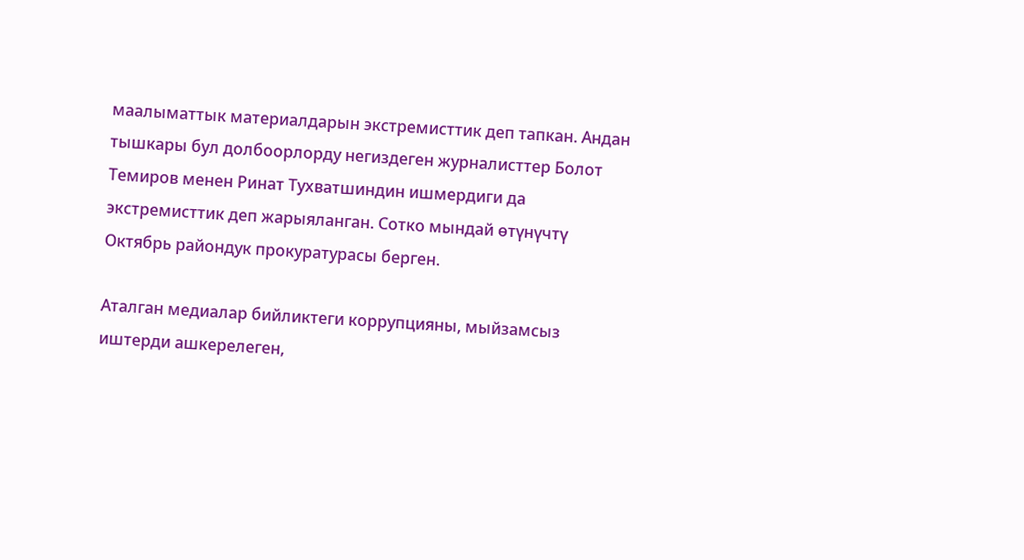маалыматтык материалдарын экстремисттик деп тапкан. Андан тышкары бул долбоорлорду негиздеген журналисттер Болот Темиров менен Ринат Тухватшиндин ишмердиги да экстремисттик деп жарыяланган. Сотко мындай өтүнүчтү Октябрь райондук прокуратурасы берген.

Аталган медиалар бийликтеги коррупцияны, мыйзамсыз иштерди ашкерелеген,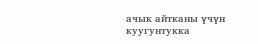ачык айтканы үчүн куугунтукка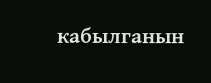кабылганын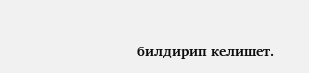билдирип келишет.